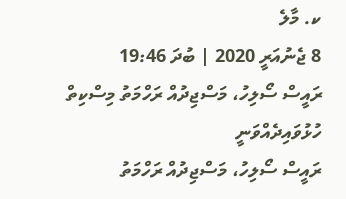ކ. މާލެ
8 ޖެނުއަރީ 2020 | ބުދަ 19:46
ރައީސް ސޯލިހު، މަސްޖިދުއް ރަހްމަތު މިސްކިތް ހުޅުވައިދެއްވަނީ
ރައީސް ސޯލިހު، މަސްޖިދުއް ރަހްމަތު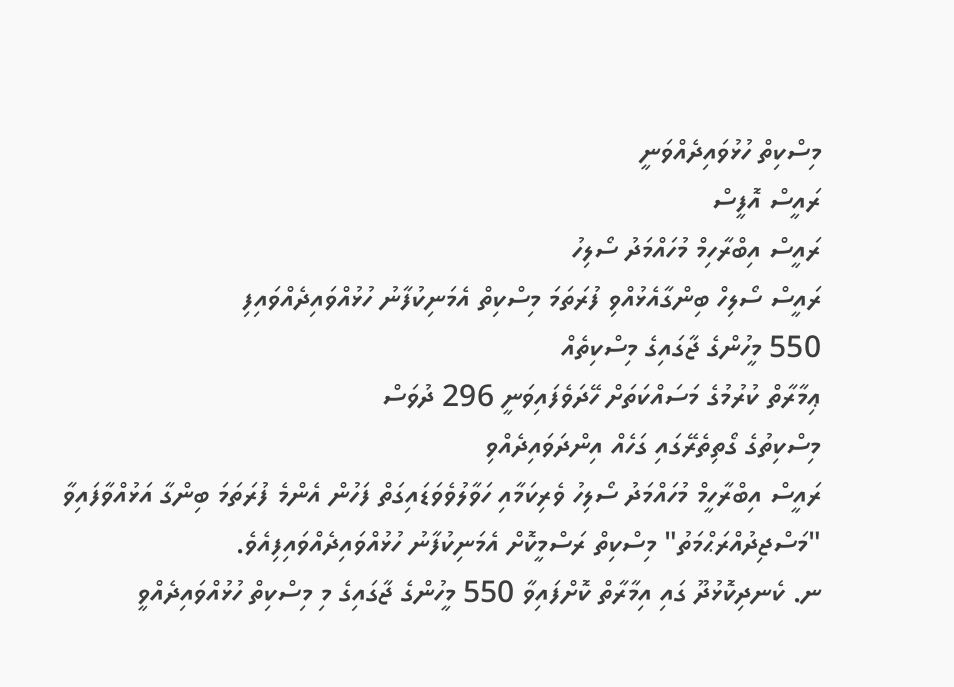މިސްކިތް ހުޅުވައިދެއްވަނީ
ރައީސް އޮފީސް
ރައީސް އިބްރާހިމް މުހައްމަދު ސޯލިހު
ރައީސް ސޯލިހް ބިންގާއެޅުއްވި ފުރަތަމަ މިސްކިތް އެމަނިކުފާނު ހުޅުއްވައިދެއްވައިފި
550 މީހުންގެ ޖާގައިގެ މިސްކިތެއް
ޢިމާރާތް ކުރުމުގެ މަސައްކަތަށް ހޭދަވެފައިވަނީ 296 ދުވަސް
މިސްކިތުގެ ގޯތިތެރޭގައި ގަހެއް އިންދަވައިދެއްވި
ރައީސް އިބްރާހީމް މުހައްމަދު ސޯލިހު ވެރިކަމާއި ހަވާލުވެވަޑައިގަތް ފަހުން އެންމެ ފުރަތަމަ ބިންގާ އަޅުއްވާފައިވާ "މަސްޖިދުއްރަޙްމަތު" މިސްކިތް ރަސްމީކޮށް އެމަނިކުފާނު ހުޅުއްވައިދެއްވައިފިއެވެ.
ނ. ކެނދިކޮޅުދޫ ގައި އިމާރާތް ކޮށްފައިވާ 550 މީހުންގެ ޖާގައިގެ މި މިސްކިތް ހުޅުއްވައިދެއްވީ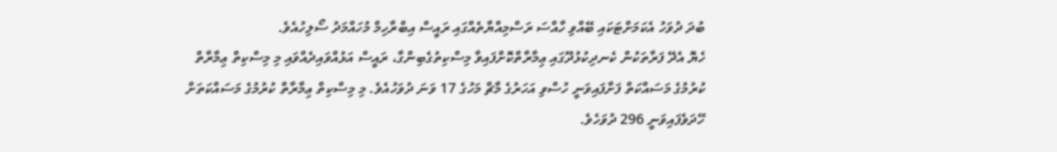ބުދަ ދުވަހު އެކަމަށްޓަކައި ބޭއްވި ހާއްސަ ރަސްމިއްޔާތެއްގައި ރައީސް އިބްރާހިމް މުހައްމަދު ސޯލިހުއެވެ.
ހެޔޮ އެދޭ ފަރާތަކުން ކެނދިކުޅުދޫގައި ޢިމާރާތްކޮށްފައިވާ މިސްކިތުގެބިންގާ، ރައީސް އަޅުއްވައިދެއްވައި މި މިސްކިތް ޢިމާރާތް ކުރުމުގެ މަސައްކަތް ފަށާފައިވަނީ ހުސްވި އަހަރުގެ މާޗް މަހުގެ 17 ވަނަ ދުވަހުއެވެ. މި މިސްކިތް ޢިމާރާތް ކުރުމުގެ މަސައްކަތަށް ހޭދަވެފައިވަނީ 296 ދުވަހެވެ.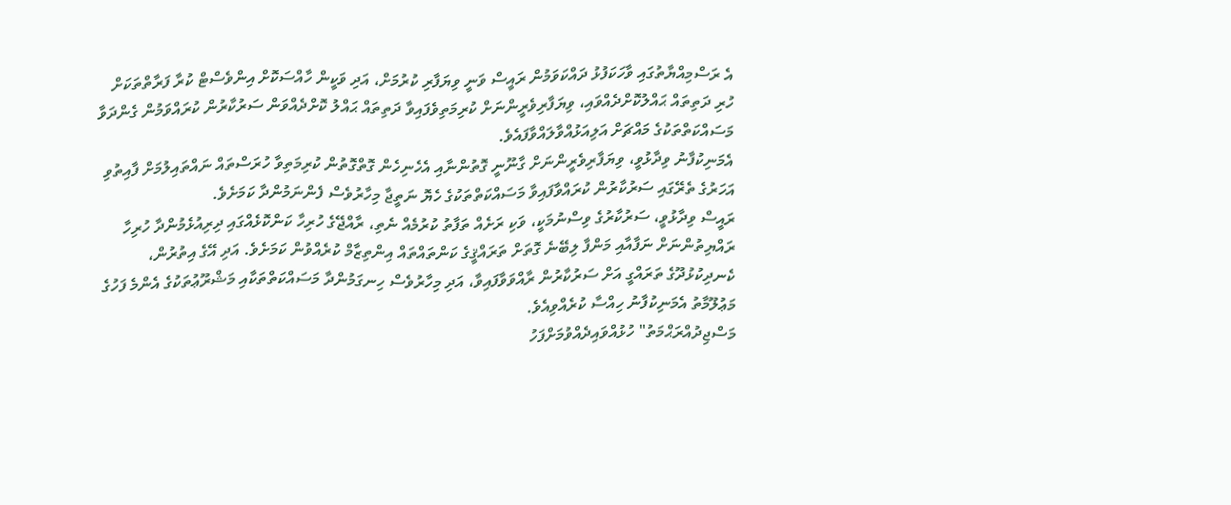އެ ރަސްމިއްޔާތުގައި ވާހަކަފުޅު ދައްކަވަމުން ރައީސް ވަނީ ވިޔަފާރި ކުރުމަށް، އަދި ވަކީން ހާއްސަކޮށް އިންވެސްޓް ކުރާ ފަރާތްތަކަށް ހުރި ދަތިތައް ޙައްލުކޮށްދެއްވައި، ވިޔަފާރިވެރީންނަށް ކުރިމަތިވެފައިވާ ދަތިތައް ޙައްލު ކޮށްދެއްވަން ސަރުކާރުން ކުރައްވަމުން ގެންދަވާ މަސައްކަތްތަކުގެ މައްޗަށް އަލިއަޅުއްވާލައްވާފައެވެ.
އެމަނިކުފާނު ވިދާޅުވީ، ވިޔަފާރިވެރީންނަށް ގާނޫނީ ގޮތުންނާއި އެހެނިހެން ގޮތްގޮތުން ކުރިމަތިވާ ހުރަސްތައް ނައްތައިލުމަށް ފާއިތުވި އަހަރުގެ ތެރޭގައި ސަރުކާރުން ކުރައްވާފައިވާ މަސައްކަތްތަކުގެ ހެޔޮ ނަތީޖާ މިހާރުވެސް ފެންނަމުންދާ ކަމަށެވެ.
ރައީސް ވިދާޅުވީ، ސަރުކާރުގެ ވިސްނުމަކީ، ވަކި ރަށެއް ތަފާތު ކުރުމެއް ނެތި، ރާއްޖޭގެ ހުރިހާ ކަންކޮޅެއްގައި ދިރިއުޅެމުންދާ ހުރިހާ ރައްޔިތުންނަށް ނަފާއާއި މަންފާ ލިބޭނެ ގޮތަށް ތަރައްޤީގެ ކަންތައްތައް އިންތިޒާމް ކުރެއްވުން ކަމަށެވެ. އަދި އޭގެ އިތުރުން، ކެނދިކުޅުދޫގެ ތަރައްގީ އަށް ސަރުކާރުން ރާއްވަވާފައިވާ، އަދި މިހާރުވެސް ހިނގަމުންދާ މަސައްކަތްތަކާއި މަޝްރޫޢުތަކުގެ އެންމެ ފަހުގެ މަޢުލޫމާތު އެމަނިކުފާނު ހިއްސާ ކުރެއްވިއެވެ.
މަސްޖިދުއްރަޙްމަތު" ހުޅުއްވައިދެއްވުމަށްފަހު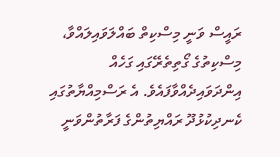ރައީސް ވަނީ މިސްކިތް ބައްލަވައިލައްވާ، މިސްކިތުގެ ގޯތިތެރޭގައި ގަހެއް އިންދަވައިދެއްވާފައެވެ. އެ ރަސްމިއްޔާތުގައި ކެނދިކުޅުދޫ ރައްޔިތުންގެ ފަރާތުންވަނީ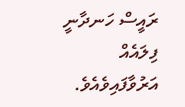ރައީސް ހަނދާނީ ފިލައެއް އަރުވާފައިވެއެވެ.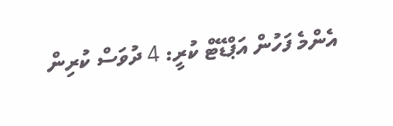އެންމެ ފަހުން އަޕްޑޭޓް ކުރީ: 4 ދުވަސް ކުރިން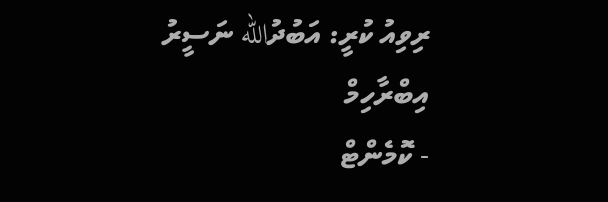ރިވިއު ކުރީ: އަބުދުالله ނަސީރު އިބްރާހިމް
- ކޮމެންޓް